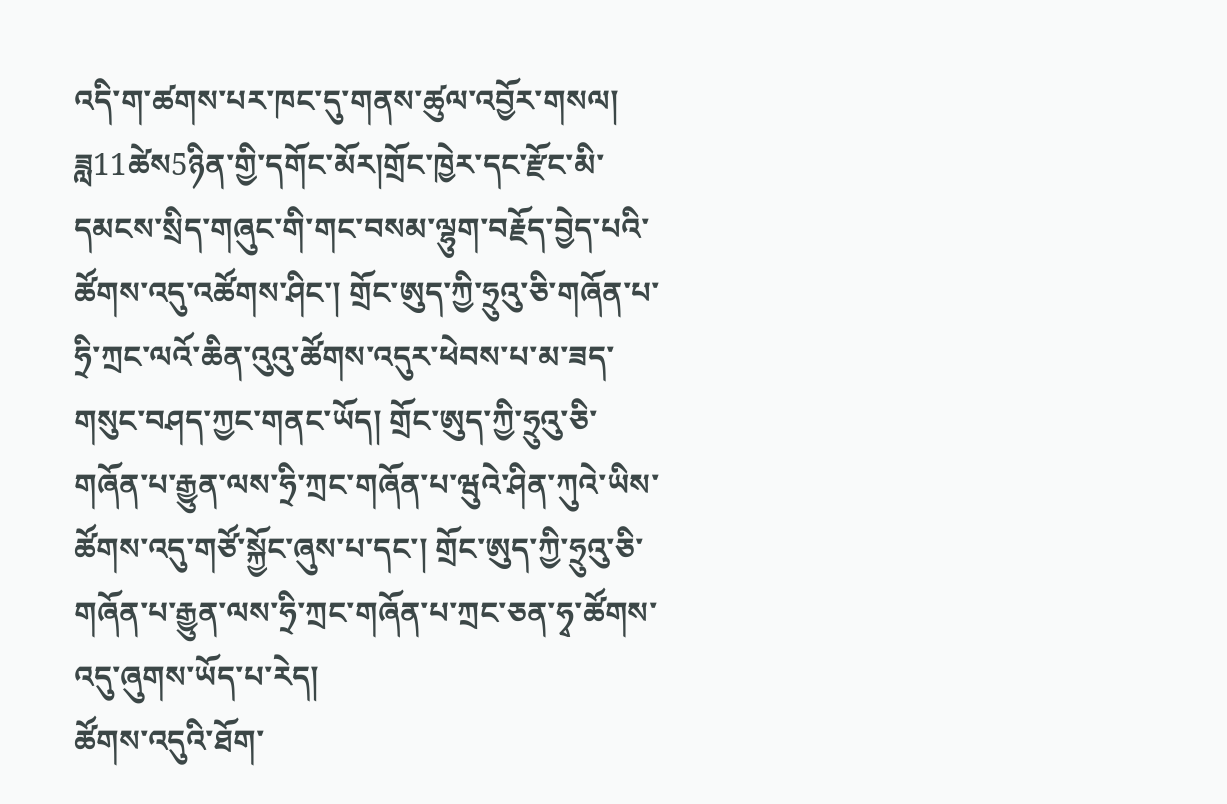འདི་ག་ཚགས་པར་ཁང་དུ་གནས་ཚུལ་འབྱོར་གསལ། ཟླ11ཚེས5ཉིན་གྱི་དགོང་མོར།གྲོང་ཁྱེར་དང་རྫོང་མི་དམངས་སྲིད་གཞུང་གི་གང་བསམ་ལྷུག་བརྗོད་བྱེད་པའི་ཚོགས་འདུ་འཚོགས་ཤིང་། གྲོང་ཨུད་ཀྱི་ཧྲུའུ་ཅི་གཞོན་པ་ཧྲི་ཀྲང་ལའོ་ཆིན་འུའུ་ཚོགས་འདུར་ཕེབས་པ་མ་ཟད་གསུང་བཤད་ཀྱང་གནང་ཡོད། གྲོང་ཨུད་ཀྱི་ཧྲུའུ་ཅི་གཞོན་པ་རྒྱུན་ལས་ཧྲི་ཀྲང་གཞོན་པ་ཝུའེ་ཤིན་ཀུའེ་ཡིས་ཚོགས་འདུ་གཙོ་སྐྱོང་ཞུས་པ་དང་། གྲོང་ཨུད་ཀྱི་ཧྲུའུ་ཅི་གཞོན་པ་རྒྱུན་ལས་ཧྲི་ཀྲང་གཞོན་པ་ཀྲང་ཅན་ཧྭ་ཚོགས་འདུ་ཞུགས་ཡོད་པ་རེད།
ཚོགས་འདུའི་ཐོག་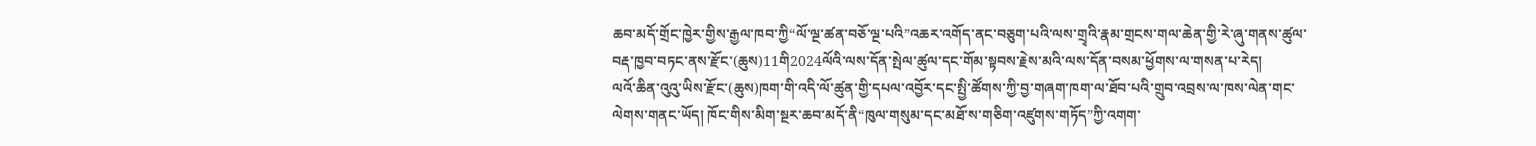ཆབ་མདོ་གྲོང་ཁྱེར་གྱིས་རྒྱལ་ཁབ་ཀྱི“ལོ་ལྔ་ཚན་བཅོ་ལྔ་པའི”འཆར་འགོད་ནང་བཅུག་པའི་ལས་གྲྭའི་རྣམ་གྲངས་གལ་ཆེན་གྱི་རེ་ཞུ་གནས་ཚུལ་བརྡ་ཁྱབ་བཏང་ནས་རྫོང་(ཆུས)11གི2024ལོའི་ལས་དོན་སྤེལ་ཚུལ་དང་གོམ་སྟབས་རྗེས་མའི་ལས་དོན་བསམ་ཕྱོགས་ལ་གསན་པ་རེད།
ལའོ་ཆིན་འུའུ་ཡིས་རྫོང་(ཆུས)ཁག་གི་འདི་ལོ་ཚུན་གྱི་དཔལ་འབྱོར་དང་སྤྱི་ཚོགས་ཀྱི་བྱ་གཞག་ཁག་ལ་ཐོབ་པའི་གྲུབ་འབྲས་ལ་ཁས་ལེན་གང་ལེགས་གནང་ཡོད། ཁོང་གིས་མིག་སྔར་ཆབ་མདོ་ནི“ཁུལ་གསུམ་དང་མཐོ་ས་གཅིག་འཛུགས་གཏོད”ཀྱི་འགག་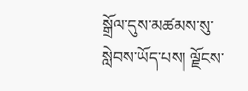སྒྲོལ་དུས་མཚམས་སུ་སླེབས་ཡོད་པས། ལྗོངས་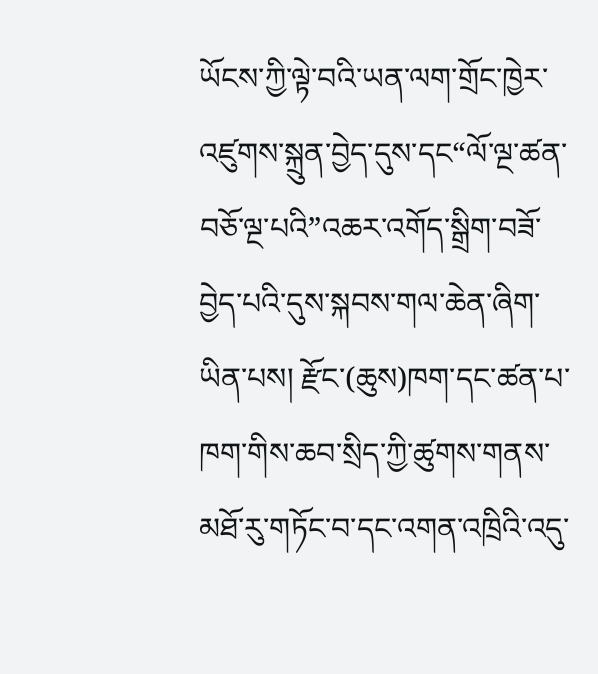ཡོངས་ཀྱི་ལྟེ་བའི་ཡན་ལག་གྲོང་ཁྱེར་འཛུགས་སྐྲུན་བྱེད་དུས་དང“ལོ་ལྔ་ཚན་བཅོ་ལྔ་པའི”འཆར་འགོད་སྒྲིག་བཟོ་བྱེད་པའི་དུས་སྐབས་གལ་ཆེན་ཞིག་ཡིན་པས། རྫོང་(ཆུས)ཁག་དང་ཚན་པ་ཁག་གིས་ཆབ་སྲིད་ཀྱི་ཚུགས་གནས་མཐོ་རུ་གཏོང་བ་དང་འགན་འཁྲིའི་འདུ་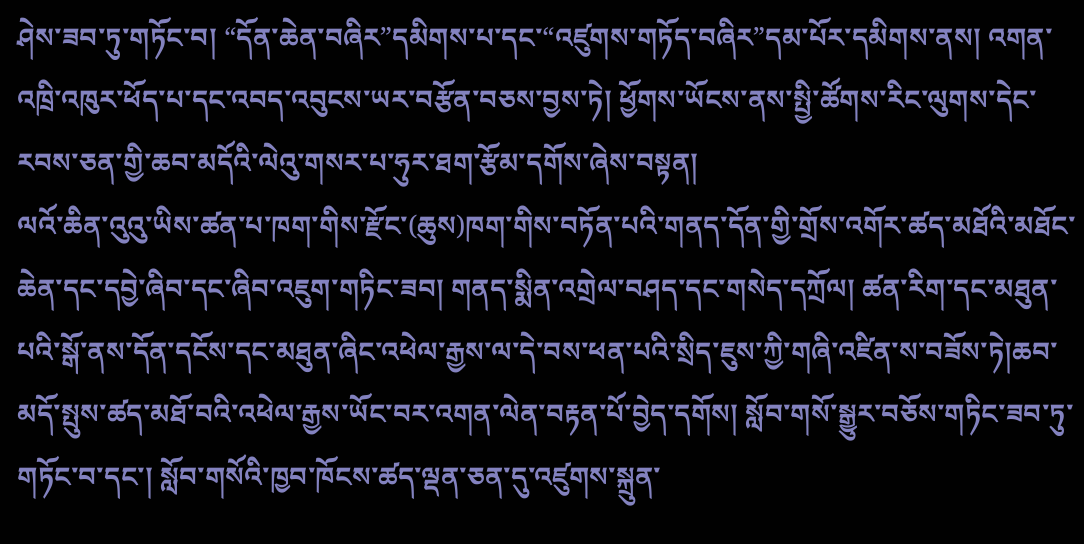ཤེས་ཟབ་ཏུ་གཏོང་བ། “དོན་ཆེན་བཞིར”དམིགས་པ་དང་“འཛུགས་གཏོད་བཞིར”དམ་པོར་དམིགས་ནས། འགན་འཁྲི་འཁུར་ཕོད་པ་དང་འབད་འབུངས་ཡར་བརྩོན་བཅས་བྱས་ཏེ། ཕྱོགས་ཡོངས་ནས་སྤྱི་ཚོགས་རིང་ལུགས་དེང་རབས་ཅན་གྱི་ཆབ་མདོའི་ལེའུ་གསར་པ་ཧུར་ཐག་རྩོམ་དགོས་ཞེས་བསྟན།
ལའོ་ཆིན་འུའུ་ཡིས་ཚན་པ་ཁག་གིས་རྫོང་(ཆུས)ཁག་གིས་བཏོན་པའི་གནད་དོན་གྱི་གྲོས་འགོར་ཚད་མཐོའི་མཐོང་ཆེན་དང་དབྱེ་ཞིབ་དང་ཞིབ་འཇུག་གཏིང་ཟབ། གནད་སྨིན་འགྲེལ་བཤད་དང་གསེད་དཀྲོལ། ཚན་རིག་དང་མཐུན་པའི་སྒོ་ནས་དོན་དངོས་དང་མཐུན་ཞིང་འཕེལ་རྒྱས་ལ་དེ་བས་ཕན་པའི་སྲིད་ཇུས་ཀྱི་གཞི་འཛིན་ས་བཟོས་ཏེ།ཆབ་མདོ་སྤུས་ཚད་མཐོ་བའི་འཕེལ་རྒྱས་ཡོང་བར་འགན་ལེན་བརྟན་པོ་བྱེད་དགོས། སློབ་གསོ་སྒྱུར་བཅོས་གཏིང་ཟབ་ཏུ་གཏོང་བ་དང་། སློབ་གསོའི་ཁྱབ་ཁོངས་ཚད་ལྡན་ཅན་དུ་འཛུགས་སྐྲུན་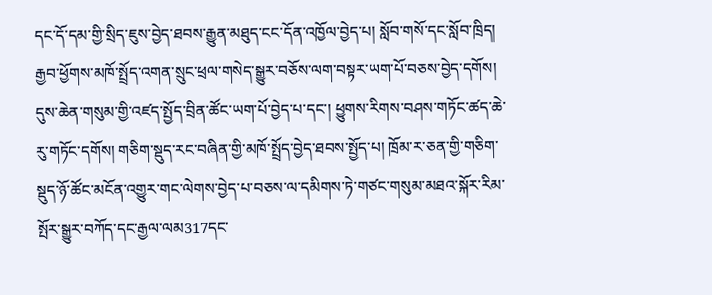དང་དོ་དམ་གྱི་སྲིད་ཇུས་བྱེད་ཐབས་རྒྱུན་མཐུད་ངང་དོན་འཁྱོལ་བྱེད་པ། སློབ་གསོ་དང་སློབ་ཁྲིད། རྒྱབ་ཕྱོགས་མཁོ་སྤྲོད་འགན་སྲུང་ཕྲལ་གསེད་སྒྱུར་བཅོས་ལག་བསྟར་ཡག་པོ་བཅས་བྱེད་དགོས། དུས་ཆེན་གསུམ་གྱི་འཛད་སྤྱོད་བྲིན་ཚོང་ཡག་པོ་བྱེད་པ་དང་། ཕྱུགས་རིགས་བཤས་གཏོང་ཚད་ཆེ་རུ་གཏོང་དགོས། གཅིག་སྡུད་རང་བཞིན་གྱི་མཁོ་སྤྲོད་བྱེད་ཐབས་སྤྱོད་པ། ཁྲོམ་ར་ཅན་གྱི་གཅིག་སྡུད་ཉོ་ཚོང་མངོན་འགྱུར་གང་ལེགས་བྱེད་པ་བཅས་ལ་དམིགས་ཏེ་གཙང་གསུམ་མཐའ་སྐོར་རིམ་སྤོར་སྒྱུར་བཀོད་དང་རྒྱལ་ལམ317དང་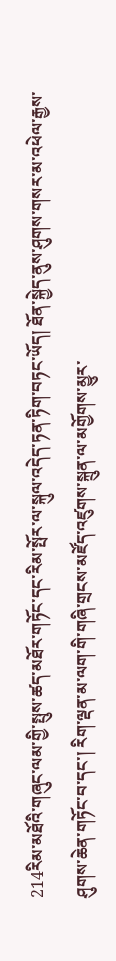214རིམ་མཐོའི་གཞུང་ལམ་གྱི་སྤུས་ཚད་མཐོར་གཏོང་དང་རིམ་སྤོར་ལ་སྐུལ་འདེད་ཏན་ཏིག་བཏང་ཡོད། ཐོན་སྐྱེད་ནུས་ཤུགས་གསར་མ་འཕེལ་རྒྱས་ཤུགས་ཆེན་གཏོང་བ་དང་། རིག་ལྡན་མ་ལག་གི་གཞི་གྲངས་མཛོད་འཛུགས་སྐྲུན་ལ་མགྱོགས་མྱུར་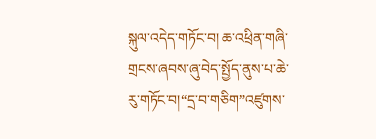སྐུལ་འདེད་གཏོང་བ། ཆ་འཕྲིན་གཞི་གྲངས་ཞབས་ཞུ་བེད་སྤྱོད་ནུས་པ་ཆེ་རུ་གཏོང་བ།“དྲ་བ་གཅིག”འཛུགས་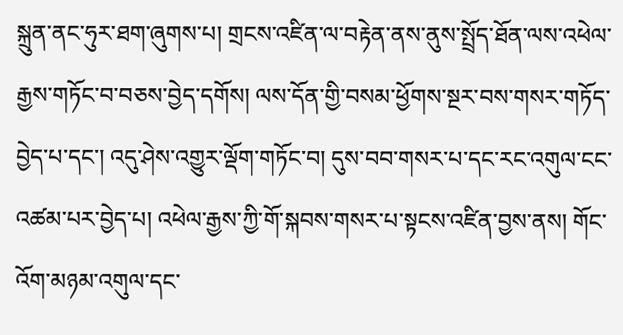སྐྲུན་ནང་ཧུར་ཐག་ཞུགས་པ། གྲངས་འཛིན་ལ་བརྟེན་ནས་ནུས་སྤྲོད་ཐོན་ལས་འཕེལ་རྒྱས་གཏོང་བ་བཅས་བྱེད་དགོས། ལས་དོན་གྱི་བསམ་ཕྱོགས་སྔར་བས་གསར་གཏོད་བྱེད་པ་དང་། འདུ་ཤེས་འགྱུར་ལྡོག་གཏོང་བ། དུས་བབ་གསར་པ་དང་རང་འགུལ་ངང་འཚམ་པར་བྱེད་པ། འཕེལ་རྒྱས་ཀྱི་གོ་སྐབས་གསར་པ་སྟངས་འཛིན་བྱས་ནས། གོང་འོག་མཉམ་འགུལ་དང་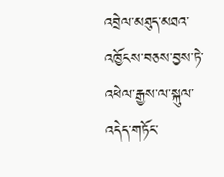འབྲེལ་མཐུད་མཐའ་འཁྱོངས་བཅས་བྱས་ཏེ་འཕེལ་རྒྱས་ལ་སྐུལ་འདེད་གཏོང་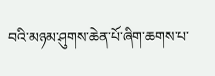བའི་མཉམ་ཤུགས་ཆེན་པོ་ཞིག་ཆགས་པ་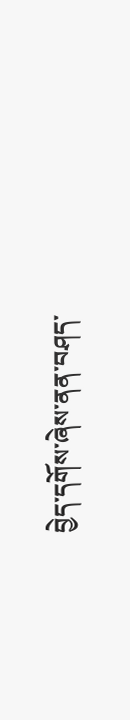བྱེད་དགོས་ཞེས་ནན་བཤད་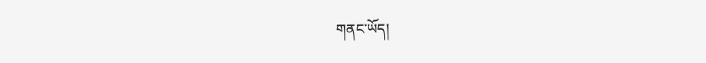གནང་ཡོད།